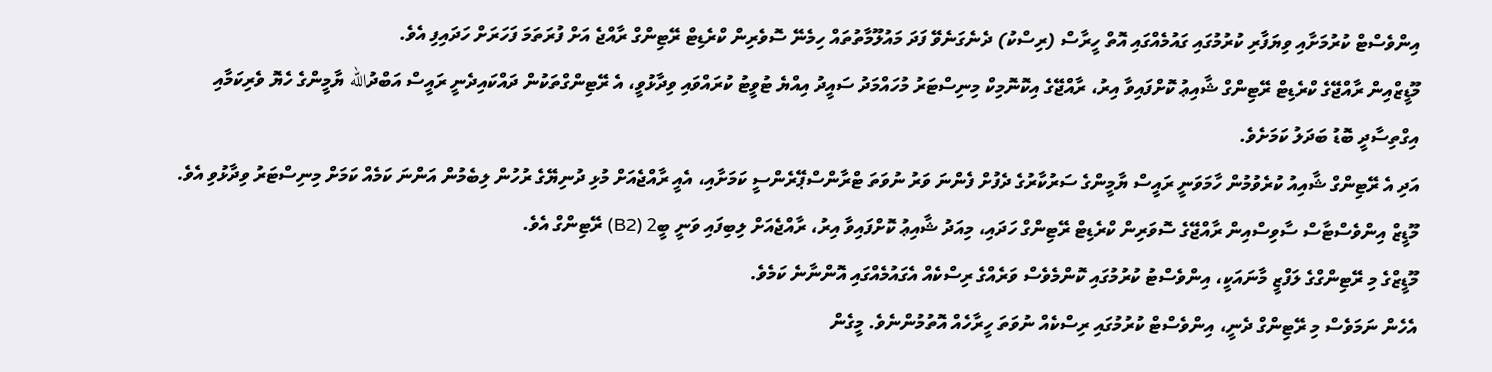އިންވެސްޓް ކުރުމަށާއި ވިޔަފާރި ކުރުމުގައި ގައުމެއްގައި އޮތް ހީރާސް (ރިސްކު) ދެނެގަނެވޭ ފަދަ މައުލޫމާތުތައް ހިމެނޭ ސޮވެރިން ކްރެޑިޓް ރޭޓިންގް ރާއްޖެ އަށް ފުރަތަމަ ފަހަރަށް ހަދައިފި އެވެ.
މޫޑީޒްއިން ރާއްޖޭގެ ކްރެޑިޓް ރޭޓިންގް ޝާއިޢު ކޮށްފައިވާ އިރު، ރާއްޖޭގެ އިކޮނޮމިކް މިނިސްޓަރު މުހައްމަދު ސައީދު އިއްޔެ ޓުވީޓު ކުރައްވައި ވިދާޅުވީ، އެ ރޭޓިންގްތަކުން ދައްކައިދެނީ ރައީސް އަބްދުالله ޔާމީންގެ ހެޔޮ ވެރިކަމާއި އިގްތިސާދީ ބޮޑު ބަދަލު ކަމަށެވެ.
އަދި އެ ރޭޓިންގް ޝާއިއު ކުރެވުމުން ހާމަވަނީ ރައީސް ޔާމީންގެ ސަރުކާރުގެ ދެފުށް ފެންނަ ވަރު ނުވަތަ ޓްރާންސްޕޭރެންސީ ކަމަށާއި، އެއީ ރާއްޖެއަށް މުޅި ދުނިޔޭގެ ރުހުން ލިބެމުން އަންނަ ކަމެއް ކަމަށް މިނިސްޓަރު ވިދާޅުވި އެވެ.
މޫޑީޒް އިންވެސްޓާސް ސާވިސްއިން ރާއްޖޭގެ ސޮވަރިން ކްރެޑިޓް ރޭޓިންގް ހަދައި، މިއަދު ޝާއިޢު ކޮށްފައިވާ އިރު، ރާއްޖެއަށް ލިބިފައި ވަނީ ބީ2 (B2) ރޭޓިންގް އެވެ.
މޫޑީޒްގެ މި ރޭޓިންގްގެ ލަފްޒީ މާނައަކީ، އިންވެސްޓު ކުރުމުގައި ކޮންމެވެސް ވަރެއްގެ ރިސްކެއް އެގައުމެއްގައި އޮންނާނެ ކަމެވެ.
އެހެން ނަމަވެސް މި ރޭޓިންގް ދެނީ، އިންވެސްޓް ކުރުމުގައި ރިސްކެއް ނުވަތަ ހީރާހެއް އޮތުމުންނެވެ. މީގެން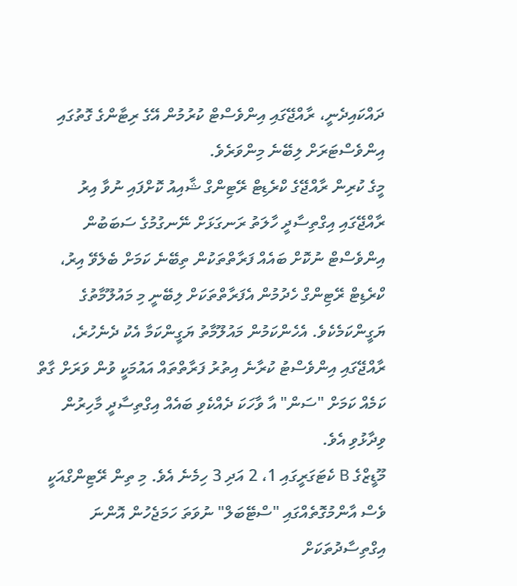ދައްކައިދެނީ، ރާއްޖޭގައި އިންވެސްޓް ކުރުމުން އޭގެ ރިޓާންގެ ގޮތުގައި އިންވެސްޓަރަށް ލިބޭނެ މިންވަރެވެ.
މީގެ ކުރިން ރާއްޖޭގެ ކްރެޑިޓް ރޭޓިންގް ޝާއިއު ކޮށްފައި ނުވާ އިރު ރާއްޖޭގައި އިގްތިސާދީ ހާލަތު ރަނގަޅަށް ނޭނގުމުގެ ސަބަބުން އިންވެސްޓް ނުކޮށް ބައެއް ފަރާތްތަކުން ތިބޭނެ ކަމަށް ބެލެވޭ އިރު، ކްރެޑިޓް ރޭޓިންގް ހެދުމުން އެފަރާތްތަކަށް ލިބޭނީ މި މައުލޫމާތުގެ ޔަގީންކަމެކެވެ. އެހެންކަމުން މައުލޫމާތު ޔަގީންކަމާ އެކު ދެނެހުރެ، ރާއްޖޭގައި އިންވެސްޓު ކުރާނެ އިތުރު ފަރާތްތައް އައުމަކީ ވުން ވަރަށް ގާތް ކަމެއް ކަމަށް "ސަން" އާ ވާހަކަ ދެއްކެވި ބައެއް އިގްތިސާދީ މާހިރުން ވިދާޅުވި އެވެ.
މޫޑީޒްގެ B ކެޓަގަރީގައި 1، 2 އަދި 3 ހިމެނެ އެވެ. މި ތިން ރޭޓިންގްއަކީ ވެސް އާންމުގޮތެއްގައި "ސްޓޭބަލް" ނުވަތަ ހަމަޖެހުން އޮންނަ އިގްތިސާދުތަކަށް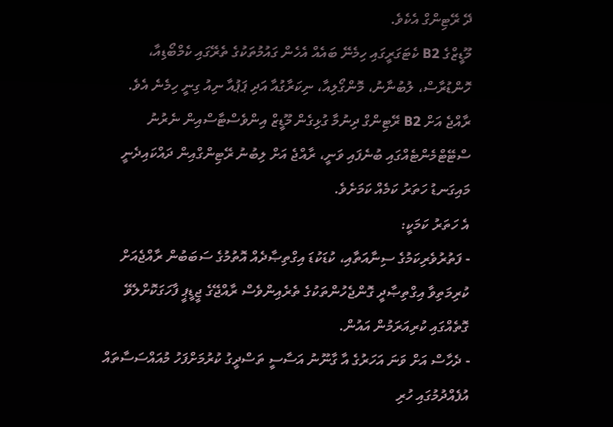ދޭ ރޭޓިންގް އެކެވެ.
މޫޑީޒްގެ B2 ކެޓަގަރީގައި ހިމެނޭ ބައެއް އެހެން ގައުމުތަކުގެ ތެރޭގައި ކެމްބޯޑިއާ، ހޮންޑުރާސް، ލުބުނާނު، މޮންގޯލިއާ، ނިކަރާގުއާ އަދި ޕަޕުއާ ނިއު ގިނީ ހިމެނެ އެވެ.
ރާއްޖެ އަށް B2 ރޭޓިންގް ދިނުމާ ގުޅިގެން މޫޑީޒް އިންވެސްޓާސްއިން ނެރުނު ސްޓޭޓްމެންޓެއްގައި ބުނެފައި ވަނީ، ރާއްޖެ އަށް ލިބުނު ރޭޓިންގްއިން ދައްކައިދެނީ މައިގަނޑު ހަތަރު ކަމެއް ކަމަށެވެ.
އެ ހަތަރު ކަމަކީ:
- ފަތުރުވެރިކަމުގެ ސިނާއަތާއި، ކުޑަކުޑަ އިގްތިޞާދެއް އޮތުމުގެ ސަބަބުން ރާއްޖެއަށް ކުރިމަތިވާ އިގްތިޞާދީ ގޮންޖެހުންތަކުގެ ތެރެއިންވެސް ރާއްޖޭގެ ޖީޑީޕީ ފާހަގަކޮށްލެވޭ ގޮތެއްގައި ކުރިއަރަމުން އައުން.
- ދެހާސް އަށް ވަނަ އަހަރުގެ އާ ގާނޫނު އަސާސީ ތަސްދީގު ކުރުމަށްފަހު މުއައްސަސާތައް އުފެއްދުމުގައި ހުރި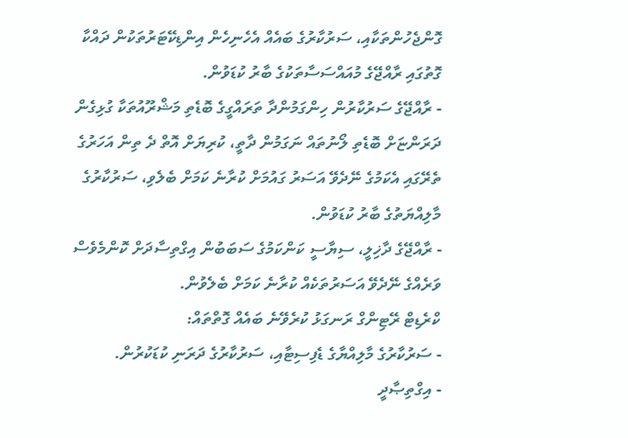ގޮންޖެހުންތަކާއި، ސަރުކާރުގެ ބައެއް އެހެނިހެން އިންޑިކޭޓަރުތަކުން ދައްކާ ގޮތުގައި ރާއްޖޭގެ މުއައްސަސާތަކުގެ ބާރު ކުޑަވުން.
- ރާއްޖޭގެ ސަރުކާރުން ހިންގަމުންދާ ތަރައްގީގެ ބޮޑެތި މަޝްރޫއުތަކާ ގުޅިގެން ދަރަންޏަށް ބޮޑެތި ލޯނުތައް ނަގަމުން ދާތީ، ކުރިޔަށް އޮތް ދެ ތިން އަހަރުގެ ތެރޭގައި އެކަމުގެ ނޭދެވޭ އަސަރު ގައުމަށް ކުރާނެ ކަމަށް ބެލެވި، ސަރުކާރުގެ މާލިއްޔަތުގެ ބާރު ކުޑަވުން.
- ރާއްޖޭގެ ދާޚިލީ، ސިޔާސީ ކަންކަމުގެ ސަބަބުން އިގްތިސާދަށް ކޮންމެވެސް ވަރެއްގެ ނޭދެވޭ އަސަރުތަކެއް ކުރާނެ ކަމަށް ބެލެވުން.
ކްރެޑިޓް ރޭޓިންގް ރަނގަޅު ކުރެވޭނެ ބައެއް ގޮތްތައް:
- ސަރުކާރުގެ މާލިއްޔާގެ ޑެފިސިޓާއި، ސަރުކާރުގެ ދަރަނި ކުޑަކުރުން.
- އިގްތިޞާދީ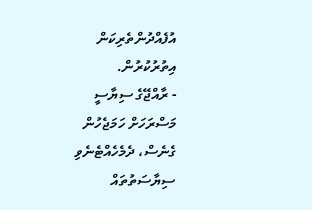އުފެއްދުންތެރިކަން އިތުރުކުރުން.
- ރާއްޖޭގެ ސިޔާސީ މަސްރަހަށް ހަމަޖެހުން ގެނެސް، ދެމެހެއްޓެނެވި ސިޔާސަތުތައް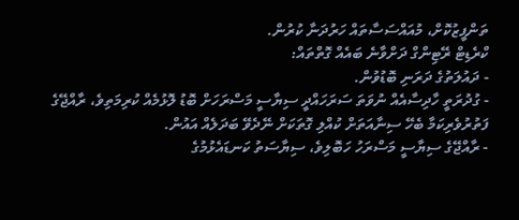ތަންފީޒުކޮށް، މުއައްސަސާތައް ހަރުދަނާ ކުރުން.
ކްރެޑިޓް ރޭޓިންގް ދަށްވާނެ ބައެއް ގޮތްތައް:
- ދައުލަތުގެ ދަރަނި ބޮޑުވުން.
- ގުދުރަތީ ހާދިސާއެއް ނުވަތަ ސަރަހައްދީ ސިޔާސީ މަސްރަހަށް ބޮޑު ލޮޅުމެއް ކުރިމަތިވެ، ރާއްޖޭގެ ފަތުރުވެރިކަމާ ބެހޭ ސިނާއަތަށް ކުއްލި ގޮތަކަށް ނޭދެވޭ ބަދަލެއް އައުން.
- ރާއްޖޭގެ ސިޔާސީ މަސްރަހު ހަބޮލިވެ، ސިޔާސަތު ކަނޑައެޅުމުގެ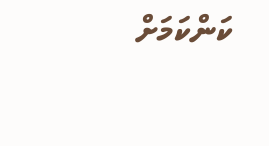ކަންކަމަށް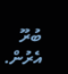ބުރޫ އެރުން.